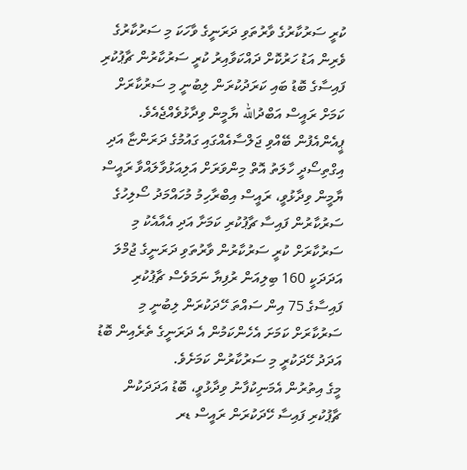ކުރީ ސަރުކާރުގެ ވާރުތަވި ދަރަނީގެ ވާހަކަ މި ސަރުކާރުގެ ވެރިން އަޑު ހަރުކޮށް ދައްކަވާއިރު ކުރީ ސަރުކާރުން ޗާޕުކުރި ފައިސާގެ ބޮޑު ބައި ކަރަދުކުރަން ލިބުނީ މި ސަރުކާރަށް ކަމަށް ރައީސް އަބްދުالله ޔާމީން ވިދާޅުވެއްޖެއެވެ.
ޕީއެންއެފުން ބޭއްވި ޖަލްސާއެއްގައި ގައުމުގެ ދަރަންޏާ އަދި އިގްތިސޯދީ ހާލަތު އޮތް މިންވަރަށް އަލިއަޅުވާލައްވާ ރައީސް ޔާމީން ވިދާޅުވީ، ރައީސް އިބްރާހިމު މުހައްމަދު ސޯލިހުގެ ސަރުކާރުން ފައިސާ ޗާޕުކުރި ކަމަށާ އަދި އެއާއެކު މި ސަރުކާރަށް ކުރީ ސަރުކާރުން ވާރުތަވި ދަރަނީގެ ޖުމްލަ އަދަދަކީ 160 ބިލިއަން ރުފިޔާ ނަމަވެސް ޗާޕުކުރި ފައިސާގެ 75 އިން ސައްތަ ހޭދަކުރަން ލިބުނީ މި ސަރުކާރަށް ކަމަށަ އެހެންކަމުން އެ ދަރަނީގެ ތެރެއިން ބޮޑު އަދަދު ހޭދަކުރީ މި ސަރުކާރުން ކަމަށެވެ.
މީގެ އިތުރުން އެމަނިކުފާނު ވިދާޅުވީ، ބޮޑު އަދަދަކުން ޗާޕުކުރި ފައިސާ ހޭދަކުރަން ރައީސް ޑރ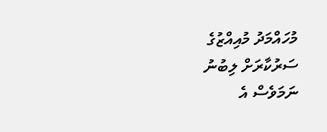މުހައްމަދު މުއިއްޒުގެ ސަރުކާރަށް ލިބުނު ނަމަވެސް އެ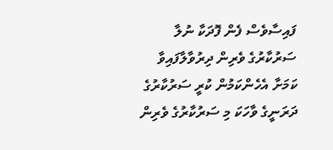ފައިސާވެސް ފެން ފޮދަކާ ނުލާ ސަރުކާރުގެ ވެރިން ދިރުވާލާފައިވާ ކަމަށާ އެހެންކަމުން ކުރީ ސަރުކާރުގެ ދަރަނީގެ ވާހަކަ މި ސަރުކާރުގެ ވެރިން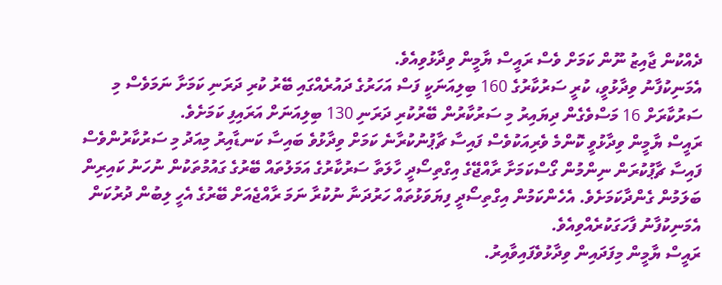ދެއްކުން ޖާއިޒު ނޫން ކަމަށް ވެސް ރައީސް ޔާމީން ވިދާޅުވިއެވެ.
އެމަނިކުފާނު ވިދާޅުވީ، ކުރީ ސަރުކާރުގެ 160 ބިލިއަނަކީ ފަސް އަހަރުގެ ދައުރެއްގައި ބޭރު ކުރި ދަރަނި ކަމަށާ ނަމަވެސް މި ސަރުކާރަށް 16 މަސްވެގެން ދިޔައިރު މި ސަރުކާރުން ބޭރުކުރި ދަރަނި 130 ބިލިއަނަށް އަރައިފި ކަމަށެވެ.
ރައީސް ޔާމީން ވިދާޅުވީ ކޮންމެ ވެރިއަކުވެސް ފައިސާ ޗާޕުނުކުރާނެ ކަމަށް ވިދާޅުވެ ބައިސާ ކަނޑާއިރު މިއަދު މި ސަރުކާރުންވެސް ފައިސާ ޗާޕުކުރަން ނިންމުން ގޯސްކަމަށާ ރާއްޖޭގެ އިގްތިސޯދީ ހާލަތާ ސަރުކާރުގެ އަމަލުތައް ބޭރުގެ ގައުމުތަކުން ނުހަނު ކައިރިން ބަލަމުން ގެންދާކަމަށެވެ. އެހެންކަމުން އިގްތިސޯދީ ފިޔަވަޅުތައް ހަރުދަނާ ނުކުރާ ނަމަ ރާއްޖެއަށް ބޭރުގެ އެހީ ލިބުން ދުރުކަން އެމަނިކުފާނު ފާހަގަކުރެއްވިއެވެ.
ރައީސް ޔާމީން މިފަދައިން ވިދާޅުވެފައިވާއިރު.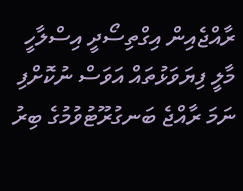ރާއްޖެއިން އިގްތިސޯދީ އިސްލާހީ މާލީ ފިޔަވަޅުތައް އަވަސް ނުކޮށްފި ނަމަ ރާއްޖެ ބަނގުރޫޓުވުމުގެ ބިރު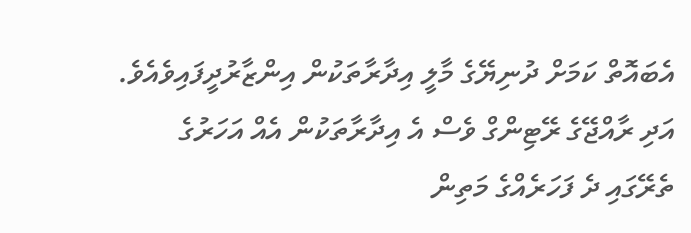އެބައޮތް ކަމަށް ދުނިޔޭގެ މާލީ އިދާރާތަކުން އިންޒާރުދީފައިވެއެވެ. އަދި ރާއްޖޭގެ ރޭޓިންގް ވެސް އެ އިދާރާތަކުން އެއް އަހަރުގެ ތެރޭގައި ދެ ފަހަރެއްގެ މަތިން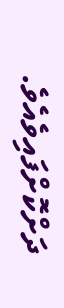ދަށްކޮށްފައިވެއެވެ.